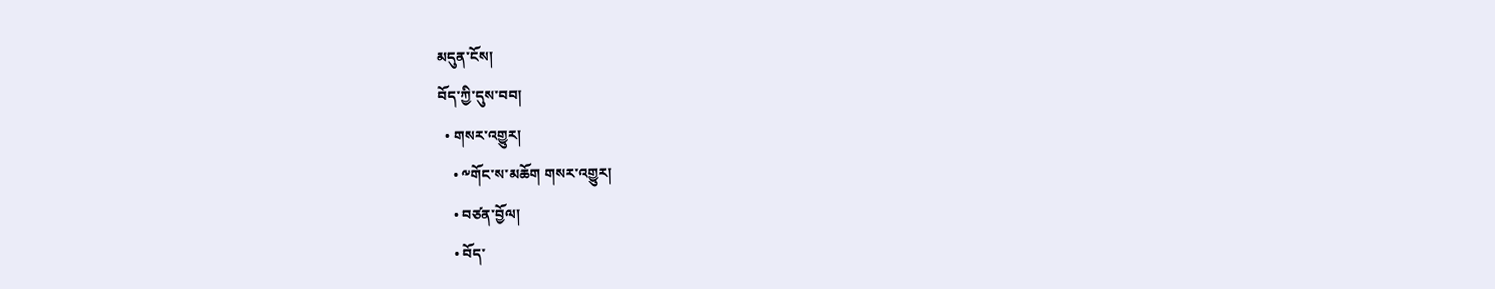མདུན་ངོས།
བོད་ཀྱི་དུས་བབ།
  • གསར་འགྱུར།
    • ༸གོང་ས་མཆོག གསར་འགྱུར།
    • བཙན་བྱོལ།
    • བོད་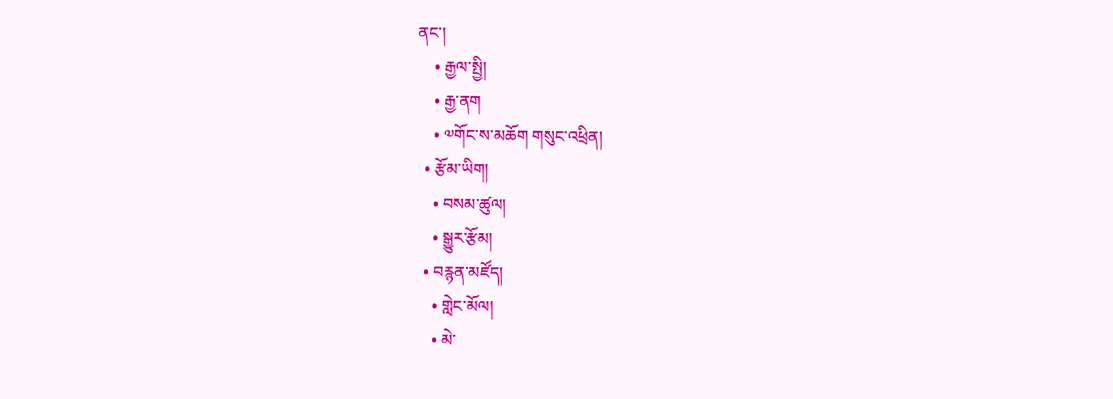ནང་།
    • རྒྱལ་སྤྱི།
    • རྒྱ་ནག
    • ༧གོང་ས་མཆོག གསུང་འཕྲིན།
  • རྩོམ་ཡིག།
    • བསམ་ཚུལ།
    • སྒྱུར་རྩོམ།
  • བརྙན་མཛོད།
    • གླེང་མོལ།
    • མེ་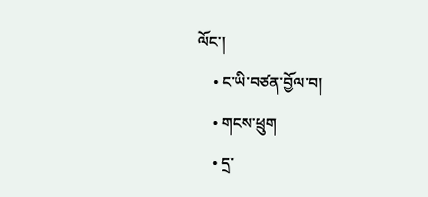ལོང་།
    • ང་ཡི་བཙན་བྱོལ་བ།
    • གངས་ཕྲུག
    • དྲ་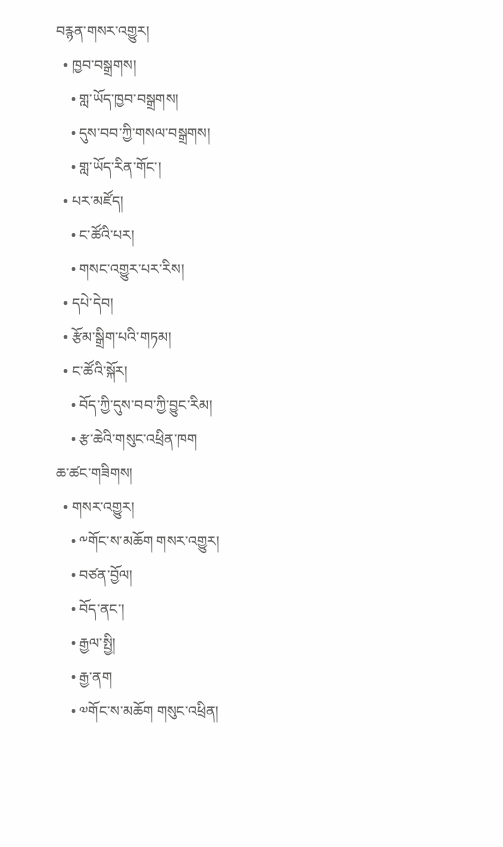བརྙན་གསར་འགྱུར།
  • ཁྱབ་བསྒྲགས།
    • གླ་ཡོད་ཁྱབ་བསྒྲགས།
    • དུས་བབ་ཀྱི་གསལ་བསྒྲགས།
    • གླ་ཡོད་རིན་གོང་།
  • པར་མཛོད།
    • ང་ཚོའི་པར།
    • གསང་འགྱུར་པར་རིས།
  • དཔེ་དེབ།
  • རྩོམ་སྒྲིག་པའི་གཏམ།
  • ང་ཚོའི་སྐོར།
    • བོད་ཀྱི་དུས་བབ་ཀྱི་བྱུང་རིམ།
    • རྩ་ཆེའི་གསུང་འཕྲིན་ཁག
ཆ་ཚང་གཟིགས།
  • གསར་འགྱུར།
    • ༸གོང་ས་མཆོག གསར་འགྱུར།
    • བཙན་བྱོལ།
    • བོད་ནང་།
    • རྒྱལ་སྤྱི།
    • རྒྱ་ནག
    • ༧གོང་ས་མཆོག གསུང་འཕྲིན།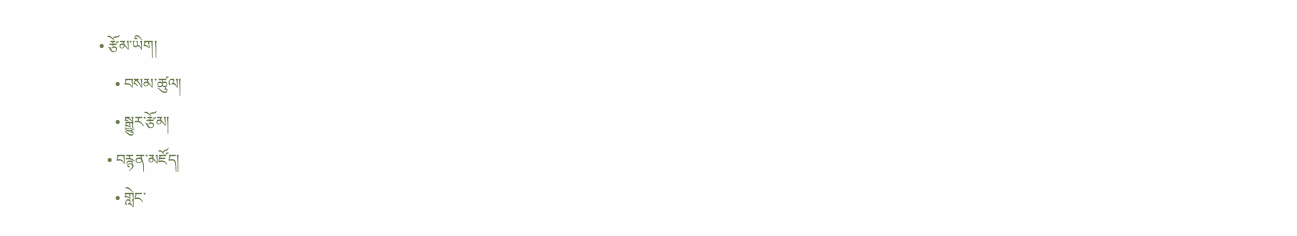• རྩོམ་ཡིག།
    • བསམ་ཚུལ།
    • སྒྱུར་རྩོམ།
  • བརྙན་མཛོད།
    • གླེང་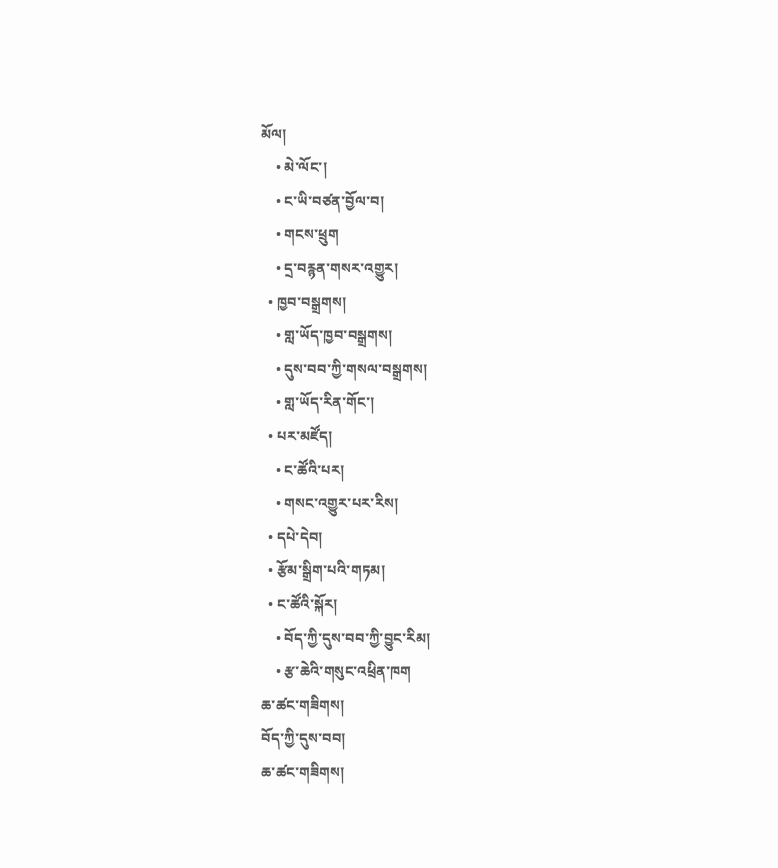མོལ།
    • མེ་ལོང་།
    • ང་ཡི་བཙན་བྱོལ་བ།
    • གངས་ཕྲུག
    • དྲ་བརྙན་གསར་འགྱུར།
  • ཁྱབ་བསྒྲགས།
    • གླ་ཡོད་ཁྱབ་བསྒྲགས།
    • དུས་བབ་ཀྱི་གསལ་བསྒྲགས།
    • གླ་ཡོད་རིན་གོང་།
  • པར་མཛོད།
    • ང་ཚོའི་པར།
    • གསང་འགྱུར་པར་རིས།
  • དཔེ་དེབ།
  • རྩོམ་སྒྲིག་པའི་གཏམ།
  • ང་ཚོའི་སྐོར།
    • བོད་ཀྱི་དུས་བབ་ཀྱི་བྱུང་རིམ།
    • རྩ་ཆེའི་གསུང་འཕྲིན་ཁག
ཆ་ཚང་གཟིགས།
བོད་ཀྱི་དུས་བབ།
ཆ་ཚང་གཟིགས།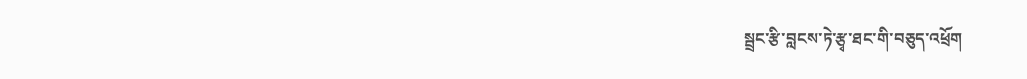སྦྲང་རྩི་བླངས་ཏེ་རྩྭ་ཐང་གི་བཅུད་འཕྲོག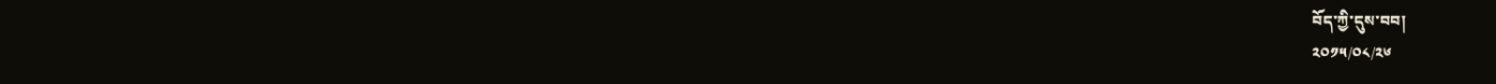བོད་ཀྱི་དུས་བབ།
༢༠༡༥/༠༨/༢༦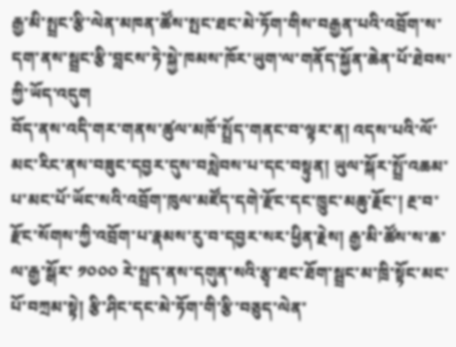རྒྱ་མི་སྤྲང་རྩི་ལེན་མཁན་ཚོས་སྤང་ཐང་མེ་ཏོག་གིས་བརྒྱན་པའི་འབྲོག་ས་དག་ནས་སྦྲང་རྩི་བླངས་ཏེ་སྐྱེ་ཁམས་ཁོར་ཡུག་ལ་གནོད་སྐྱོན་ཆེན་པོ་ཐེབས་ཀྱི་ཡོད་འདུག
བོད་ནས་འདི་གར་གནས་ཚུལ་མཁོ་སྤྲོད་གནང་བ་ལྟར་ན། འདས་པའི་ལོ་མང་རིང་ནས་བཟུང་དབྱར་དུས་བསླེབས་པ་དང་བསྟུན། ཡུལ་སྐོར་སྤྲོ་འཆམ་པ་མང་པོ་ཡོང་སའི་འབྲོག་ཁུལ་མཛོད་དགེ་རྫོང་དང་ཁྱུང་མཆུ་རྗོང་། རྔ་བ་རྫོང་སོགས་ཀྱི་འབྲོག་པ་རྣམས་རུ་བ་དབྱར་སར་ཕྱིན་རྗེས། རྒྱ་མི་ཚོས་ས་ཆ་ལ་རྒྱ་སྒོར་ ༡༠༠༠ རེ་སྤྲད་ནས་དགུན་སའི་རྩྭ་ཐང་ཐོག་སྦྲང་མ་ཁྲི་སྟོང་མང་པོ་བཀྲམ་སྟེ། རྩི་ཤིང་དང་མེ་ཏོག་གི་རྩི་བཅུད་ལེན་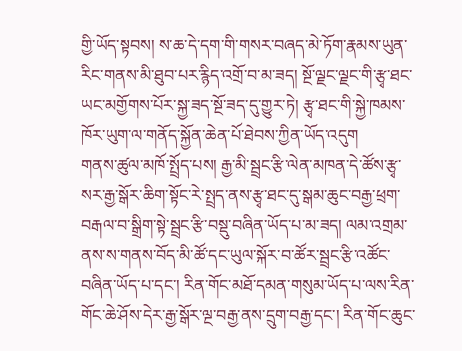གྱི་ཡོད་སྟབས། ས་ཆ་དེ་དག་གི་གསར་བཞད་མེ་ཏོག་རྣམས་ཡུན་རིང་གནས་མི་ཐུབ་པར་རྙིད་འགྲོ་བ་མ་ཟད། སྔོ་ལྗང་ལྗང་གི་རྩྭ་ཐང་ཡང་མགྱོགས་པོར་སྐྱ་ཟད་སྔོ་ཟད་དུ་གྱུར་ཏེ། རྩྭ་ཐང་གི་སྐྱེ་ཁམས་ཁོར་ཡུག་ལ་གནོད་སྐྱོན་ཆེན་པོ་ཐེབས་ཀྱིན་ཡོད་འདུག
གནས་ཚུལ་མཁོ་སྤྲོད་པས། རྒྱ་མི་སྦྲང་རྩི་ལེན་མཁན་དེ་ཚོས་རྩྭ་སར་རྒྱ་སྒོར་ཆིག་སྟོང་རེ་སྤྲད་ནས་རྩྭ་ཐང་དུ་སྒམ་ཆུང་བརྒྱ་ཕྲག་བརྒལ་བ་སྒྲིག་སྟེ་སྦྲང་རྩི་བསྡུ་བཞིན་ཡོད་པ་མ་ཟད། ལམ་འགྲམ་ནས་ས་གནས་བོད་མི་ཚོ་དང་ཡུལ་སྐོར་བ་ཚོར་སྦྲང་རྩི་འཚོང་བཞིན་ཡོད་པ་དང་། རིན་གོང་མཐོ་དམན་གསུམ་ཡོད་པ་ལས་རིན་གོང་ཆེ་ཤོས་དེར་རྒྱ་སྒོར་ལྔ་བརྒྱ་ནས་དྲུག་བརྒྱ་དང་། རིན་གོང་ཆུང་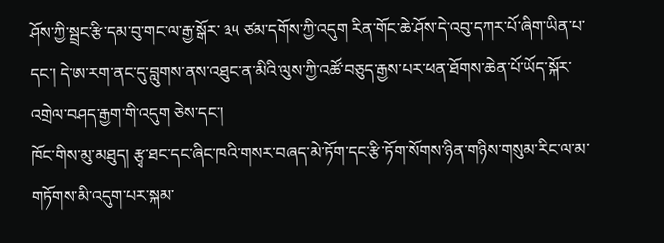ཤོས་ཀྱི་སྦྲང་རྩི་དམ་བུ་གང་ལ་རྒྱ་སྒོར་ ༣༥ ཙམ་དགོས་ཀྱི་འདུག རིན་གོང་ཆེ་ཤོས་དེ་འབུ་དཀར་པོ་ཞིག་ཡིན་པ་དང་། དེ་ཨ་རག་ནང་དུ་བླུགས་ནས་འཐུང་ན་མིའི་ལུས་ཀྱི་འཚོ་བཅུད་རྒྱས་པར་ཕན་ཐོགས་ཆེན་པོ་ཡོད་སྐོར་འགྲེལ་བཤད་རྒྱག་གི་འདུག ཅེས་དང་།
ཁོང་གིས་མུ་མཐུད། རྩྭ་ཐང་དང་ཞིང་ཁའི་གསར་བཞད་མེ་ཏོག་དང་རྩི་ཏོག་སོགས་ཉིན་གཉིས་གསུམ་རིང་ལ་མ་གཏོགས་མི་འདུག་པར་སྐམ་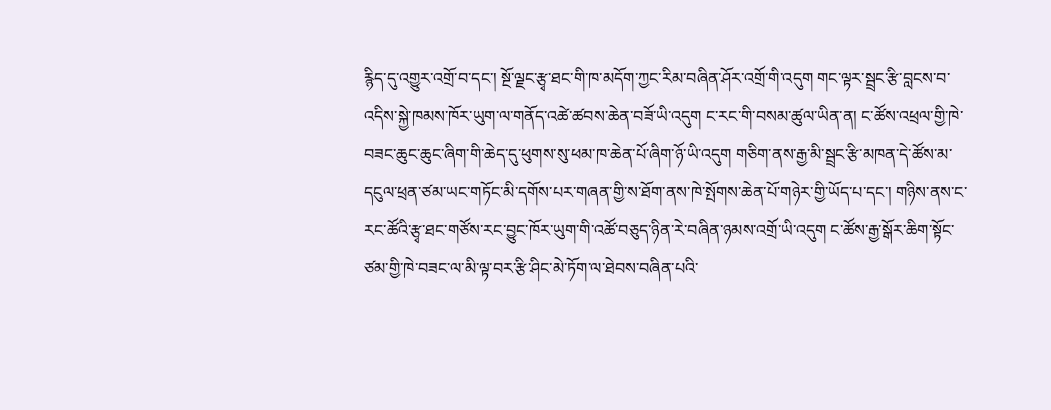རྙིད་དུ་འགྱུར་འགྲོ་བ་དང་། སྔོ་ལྗང་རྩྭ་ཐང་གི་ཁ་མདོག་ཀྱང་རིམ་བཞིན་ཤོར་འགྲོ་གི་འདུག གང་ལྟར་སྦྲང་རྩི་བླངས་བ་འདིས་སྐྱེ་ཁམས་ཁོར་ཡུག་ལ་གནོད་འཚེ་ཚབས་ཆེན་བཟོ་ཡི་འདུག ང་རང་གི་བསམ་ཚུལ་ཡིན་ན། ང་ཚོས་འཕྲལ་གྱི་ཁེ་བཟང་ཆུང་ཆུང་ཞིག་གི་ཆེད་དུ་ཕུགས་སུ་ཕམ་ཁ་ཆེན་པོ་ཞིག་ཉོ་ཡི་འདུག གཅིག་ནས་རྒྱ་མི་སྦྲང་རྩི་མཁན་དེ་ཚོས་མ་དངུལ་ཕྲན་ཙམ་ཡང་གཏོང་མི་དགོས་པར་གཞན་གྱི་ས་ཐོག་ནས་ཁེ་སྤོགས་ཆེན་པོ་གཉེར་གྱི་ཡོད་པ་དང་། གཉིས་ནས་ང་རང་ཚོའི་རྩྭ་ཐང་གཙོས་རང་བྱུང་ཁོར་ཡུག་གི་འཚོ་བཅུད་ཉིན་རེ་བཞིན་ཉམས་འགྲོ་ཡི་འདུག ང་ཚོས་རྒྱ་སྒོར་ཆིག་སྟོང་ཙམ་གྱི་ཁེ་བཟང་ལ་མི་ལྟ་བར་རྩི་ཤིང་མེ་ཏོག་ལ་ཐེབས་བཞིན་པའི་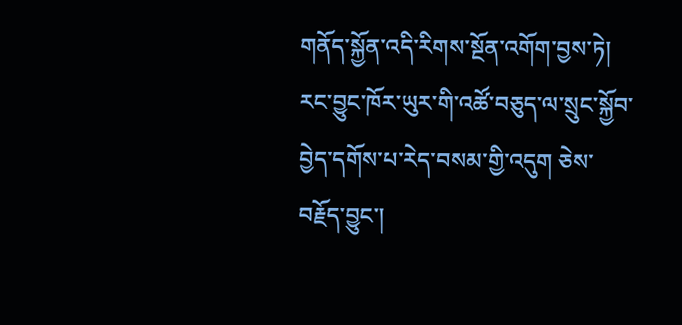གནོད་སྐྱོན་འདི་རིགས་སྔོན་འགོག་བྱས་ཏེ། རང་བྱུང་ཁོར་ཡུར་གི་འཚོ་བཅུད་ལ་སྲུང་སྐྱོབ་བྱེད་དགོས་པ་རེད་བསམ་གྱི་འདུག ཅེས་བརྗོད་བྱུང་།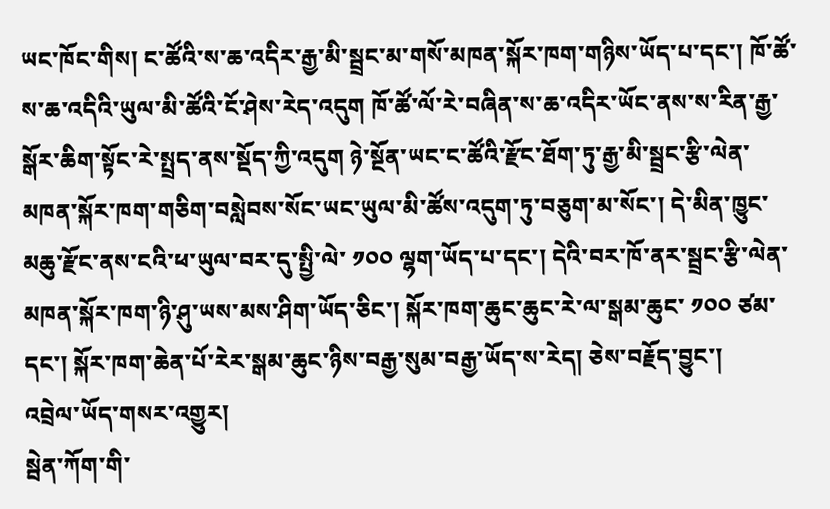ཡང་ཁོང་གིས། ང་ཚོའི་ས་ཆ་འདིར་རྒྱ་མི་སྦྲང་མ་གསོ་མཁན་སྐོར་ཁག་གཉིས་ཡོད་པ་དང་། ཁོ་ཚོ་ས་ཆ་འདིའི་ཡུལ་མི་ཚོའི་ངོ་ཤེས་རེད་འདུག ཁོ་ཚོ་ལོ་རེ་བཞིན་ས་ཆ་འདིར་ཡོང་ནས་ས་རིན་རྒྱ་སྒོར་ཆིག་སྟོང་རེ་སྤྲད་ནས་སྡོད་ཀྱི་འདུག ཉེ་སྔོན་ཡང་ང་ཚོའི་རྫོང་ཐོག་ཏུ་རྒྱ་མི་སྦྲང་རྩི་ལེན་མཁན་སྐོར་ཁག་གཅིག་བསླེབས་སོང་ཡང་ཡུལ་མི་ཚོས་འདུག་ཏུ་བཅུག་མ་སོང་། དེ་མིན་ཁྱུང་མཆུ་རྫོང་ནས་ངའི་ཕ་ཡུལ་བར་དུ་སྤྱི་ལེ་ ༡༠༠ ལྷག་ཡོད་པ་དང་། དེའི་བར་ཁོ་ནར་སྦྲང་རྩི་ལེན་མཁན་སྐོར་ཁག་ཉི་ཤུ་ཡས་མས་ཤིག་ཡོད་ཅིང་། སྐོར་ཁག་ཆུང་ཆུང་རེ་ལ་སྒམ་ཆུང་ ༡༠༠ ཙམ་དང་། སྐོར་ཁག་ཆེན་པོ་རེར་སྒམ་ཆུང་ཉིས་བརྒྱ་སུམ་བརྒྱ་ཡོད་ས་རེད། ཅེས་བརྗོད་བྱུང་།
འབྲེལ་ཡོད་གསར་འགྱུར།
སྦེན་ཀོག་གི་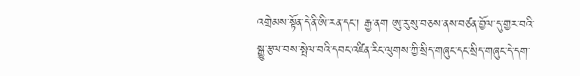འགྲེམས་སྟོན་དེ་ནི་ཨི་རན་དང་། རྒྱ་ནག ཨུ་རུ་སུ་བཅས་ནས་བཙན་བྱོལ་དུ་གྱར་བའི་སྒྱུ་རྩལ་བས་སྤེལ་བའི་དབང་འཛིན་རིང་ལུགས་ཀྱི་སྲིད་གཞུང་དང་སྲིད་གཞུང་དེ་དག་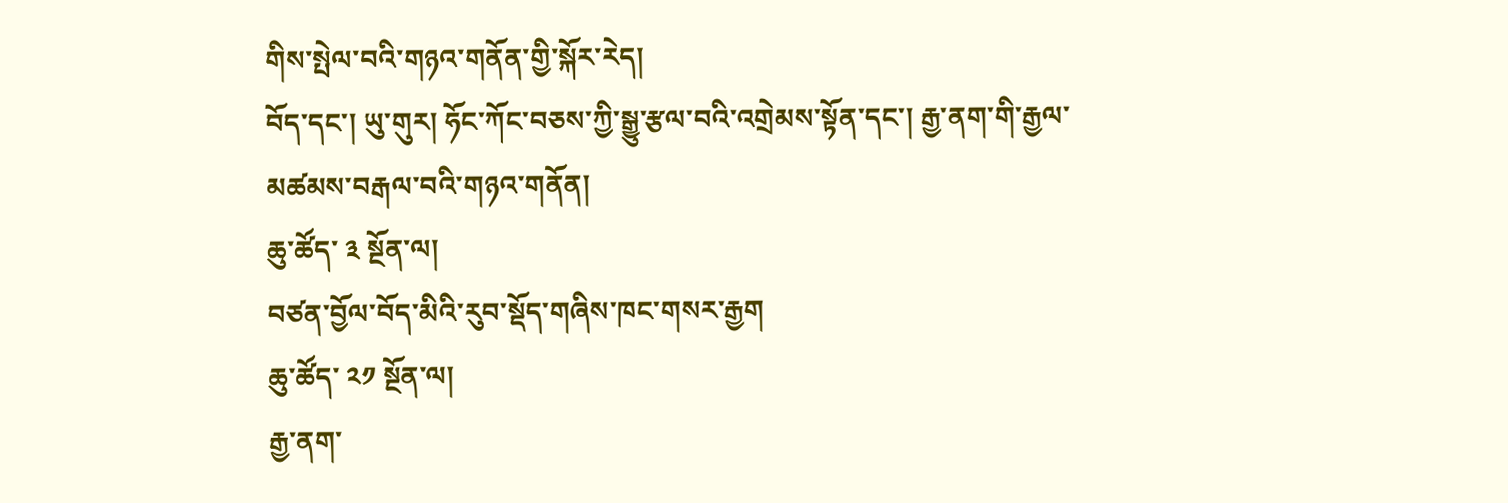གིས་སྤེལ་བའི་གཉའ་གནོན་གྱི་སྐོར་རེད།
བོད་དང་། ཡུ་གུར། ཧོང་ཀོང་བཅས་ཀྱི་སྒྱུ་རྩལ་བའི་འགྲེམས་སྟོན་དང་། རྒྱ་ནག་གི་རྒྱལ་མཚམས་བརྒལ་བའི་གཉའ་གནོན།
ཆུ་ཚོད་ ༣ སྔོན་ལ།
བཙན་བྱོལ་བོད་མིའི་རུབ་སྡོད་གཞིས་ཁང་གསར་རྒྱག
ཆུ་ཚོད་ ༢༡ སྔོན་ལ།
རྒྱ་ནག་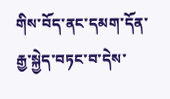གིས་བོད་ནང་དམག་དོན་རྒྱ་སྐྱེད་བཏང་བ་དེས་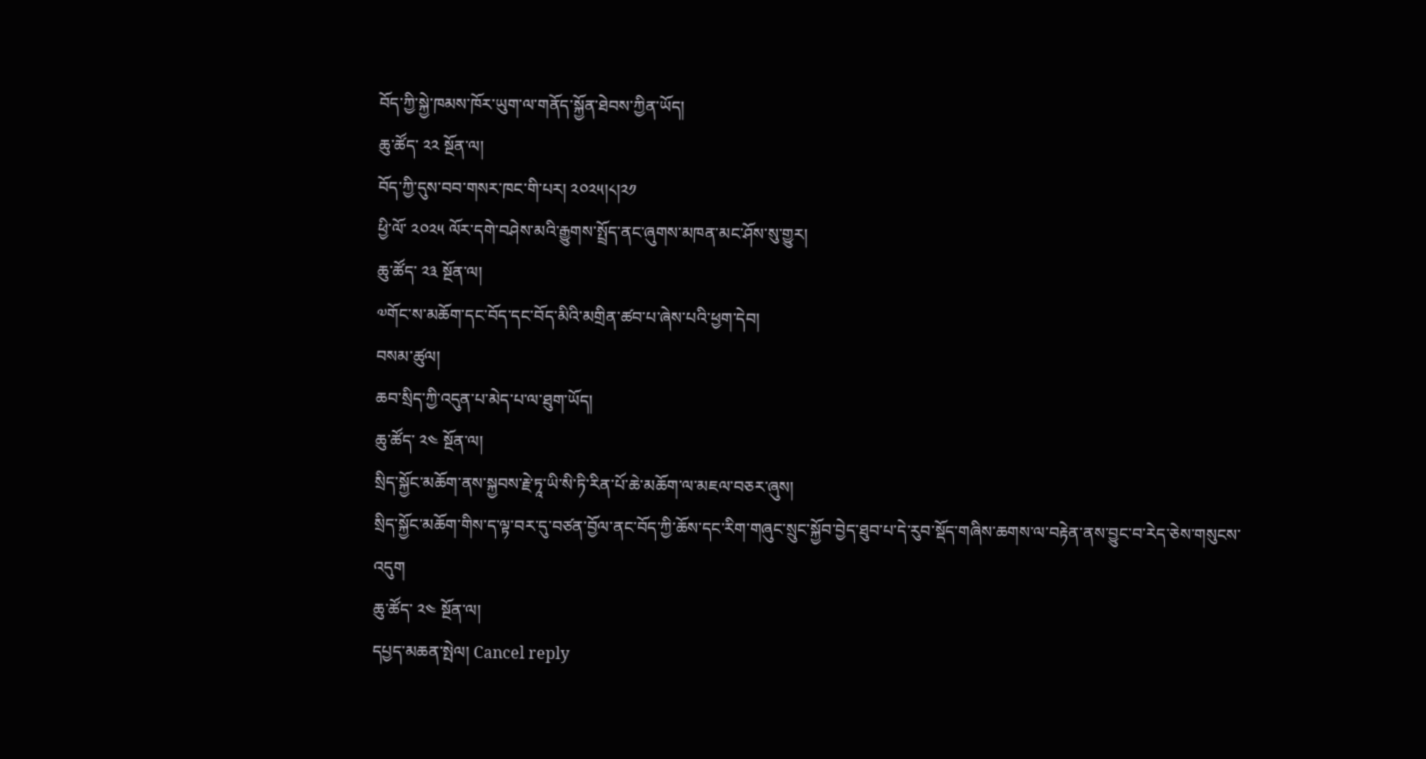བོད་ཀྱི་སྐྱེ་ཁམས་ཁོར་ཡུག་ལ་གནོད་སྐྱོན་ཐེབས་ཀྱིན་ཡོད།
ཆུ་ཚོད་ ༢༢ སྔོན་ལ།
བོད་ཀྱི་དུས་བབ་གསར་ཁང་གི་པར། ༢༠༢༥།༨།༢༡
ཕྱི་ལོ་ ༢༠༢༥ ལོར་དགེ་བཤེས་མའི་རྒྱུགས་སྤྲོད་ནང་ཞུགས་མཁན་མང་ཤོས་སུ་གྱུར།
ཆུ་ཚོད་ ༢༣ སྔོན་ལ།
༧གོང་ས་མཆོག་དང་བོད་དང་བོད་མིའི་མགྲིན་ཚབ་པ་ཞེས་པའི་ཕྱག་དེབ།
བསམ་ཚུལ།
ཆབ་སྲིད་ཀྱི་འདུན་པ་མེད་པ་ལ་ཐུག་ཡོད།
ཆུ་ཚོད་ ༢༤ སྔོན་ལ།
སྲིད་སྐྱོང་མཆོག་ནས་སྐྱབས་རྗེ་ཏཱ་ཡི་སི་ཏི་རིན་པོ་ཆེ་མཆོག་ལ་མཇལ་བཅར་ཞུས།
སྲིད་སྐྱོང་མཆོག་གིས་ད་ལྟ་བར་དུ་བཙན་བྱོལ་ནང་བོད་ཀྱི་ཆོས་དང་རིག་གཞུང་སྲུང་སྐྱོབ་བྱེད་ཐུབ་པ་དེ་རུབ་སྡོད་གཞིས་ཆགས་ལ་བརྟེན་ནས་བྱུང་བ་རེད་ཅེས་གསུངས་འདུག
ཆུ་ཚོད་ ༢༤ སྔོན་ལ།
དཔྱད་མཆན་སྤེལ། Cancel reply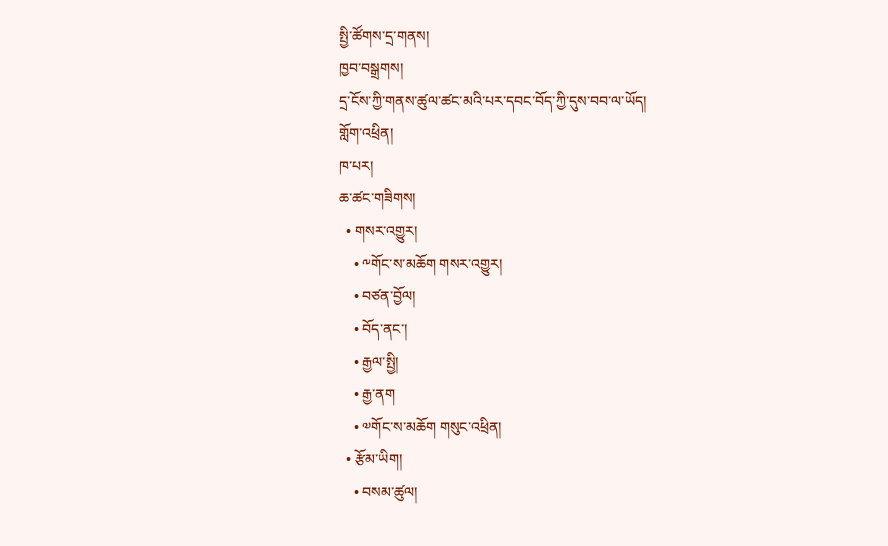སྤྱི་ཚོགས་དྲ་གནས།
ཁྱབ་བསྒྲགས།
དྲ་ངོས་ཀྱི་གནས་ཚུལ་ཚང་མའི་པར་དབང་བོད་ཀྱི་དུས་བབ་ལ་ཡོད།
གློག་འཕྲིན།
ཁ་པར།
ཆ་ཚང་གཟིགས།
  • གསར་འགྱུར།
    • ༸གོང་ས་མཆོག གསར་འགྱུར།
    • བཙན་བྱོལ།
    • བོད་ནང་།
    • རྒྱལ་སྤྱི།
    • རྒྱ་ནག
    • ༧གོང་ས་མཆོག གསུང་འཕྲིན།
  • རྩོམ་ཡིག།
    • བསམ་ཚུལ།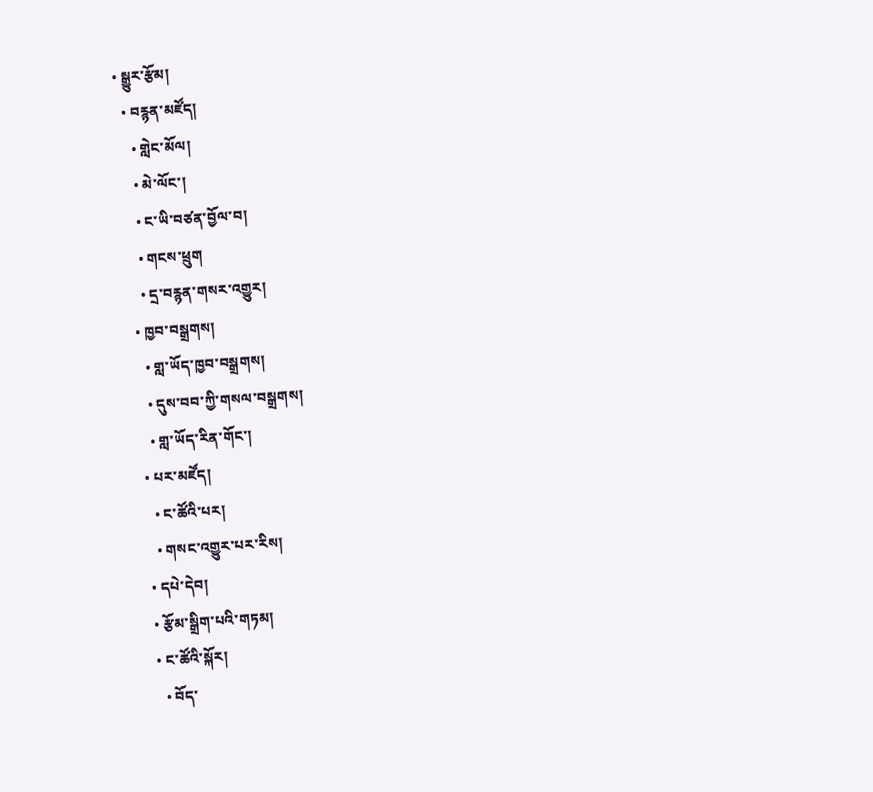• སྒྱུར་རྩོམ།
  • བརྙན་མཛོད།
    • གླེང་མོལ།
    • མེ་ལོང་།
    • ང་ཡི་བཙན་བྱོལ་བ།
    • གངས་ཕྲུག
    • དྲ་བརྙན་གསར་འགྱུར།
  • ཁྱབ་བསྒྲགས།
    • གླ་ཡོད་ཁྱབ་བསྒྲགས།
    • དུས་བབ་ཀྱི་གསལ་བསྒྲགས།
    • གླ་ཡོད་རིན་གོང་།
  • པར་མཛོད།
    • ང་ཚོའི་པར།
    • གསང་འགྱུར་པར་རིས།
  • དཔེ་དེབ།
  • རྩོམ་སྒྲིག་པའི་གཏམ།
  • ང་ཚོའི་སྐོར།
    • བོད་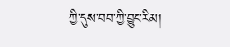ཀྱི་དུས་བབ་ཀྱི་བྱུང་རིམ།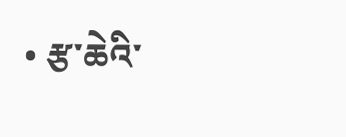• རྩ་ཆེའི་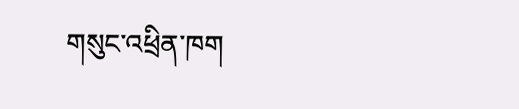གསུང་འཕྲིན་ཁག